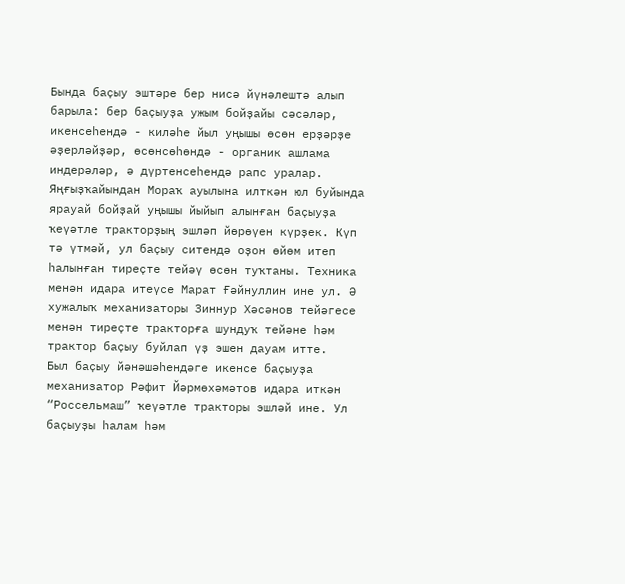Бында баҫыу эштәре бер нисә йүнәлештә алып барыла: бер баҫыуҙа ужым бойҙайы сәсәләр, икенсеһендә - киләһе йыл уңышы өсөн ерҙәрҙе әҙерләйҙәр, өсөнсөһөндә - органик ашлама индерәләр, ә дүртенсеһендә рапс уралар.
Яңғыҙҡайындан Мораҡ ауылына илткән юл буйында ярауай бойҙай уңышы йыйып алынған баҫыуҙа ҡеүәтле тракторҙың эшләп йөрөүен күрҙек. Күп тә үтмәй, ул баҫыу ситендә оҙон өйөм итеп һалынған тиреҫте тейәү өсөн туҡтаны. Техника менән идара итеүсе Марат Ғәйнуллин ине ул. Ә хужалыҡ механизаторы Зиннур Хәсәнов тейәгесе менән тиреҫте тракторға шундуҡ тейәне һәм трактор баҫыу буйлап үҙ эшен дауам итте.
Был баҫыу йәнәшәһендәге икенсе баҫыуҙа механизатор Рәфит Йәрмөхәмәтов идара иткән “Россельмаш” ҡеүәтле тракторы эшләй ине. Ул баҫыуҙы һалам һәм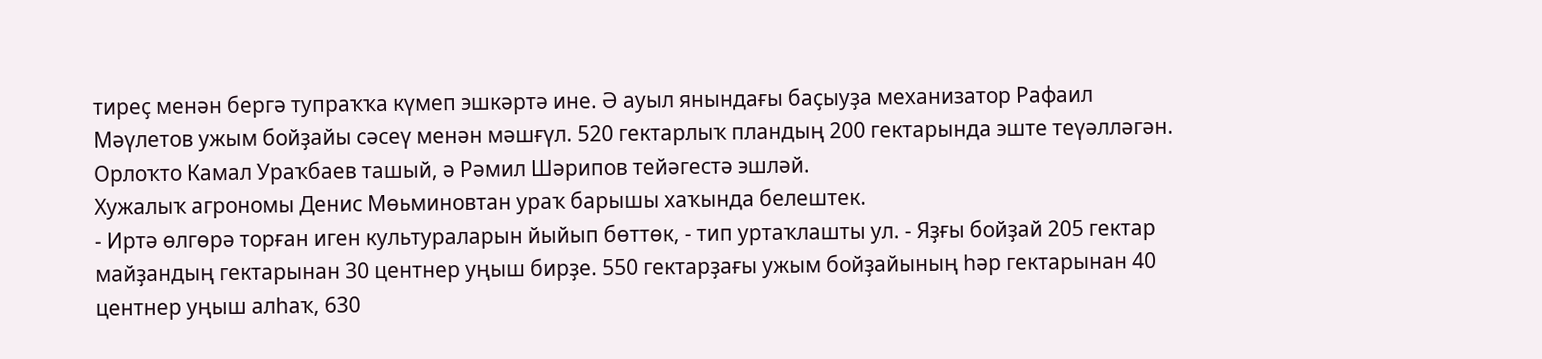тиреҫ менән бергә тупраҡҡа күмеп эшкәртә ине. Ә ауыл янындағы баҫыуҙа механизатор Рафаил Мәүлетов ужым бойҙайы сәсеү менән мәшғүл. 520 гектарлыҡ пландың 200 гектарында эште теүәлләгән. Орлоҡто Камал Ураҡбаев ташый, ә Рәмил Шәрипов тейәгестә эшләй.
Хужалыҡ агрономы Денис Мөьминовтан ураҡ барышы хаҡында белештек.
- Иртә өлгөрә торған иген культураларын йыйып бөттөк, - тип уртаҡлашты ул. - Яҙғы бойҙай 205 гектар майҙандың гектарынан 30 центнер уңыш бирҙе. 550 гектарҙағы ужым бойҙайының һәр гектарынан 40 центнер уңыш алһаҡ, 630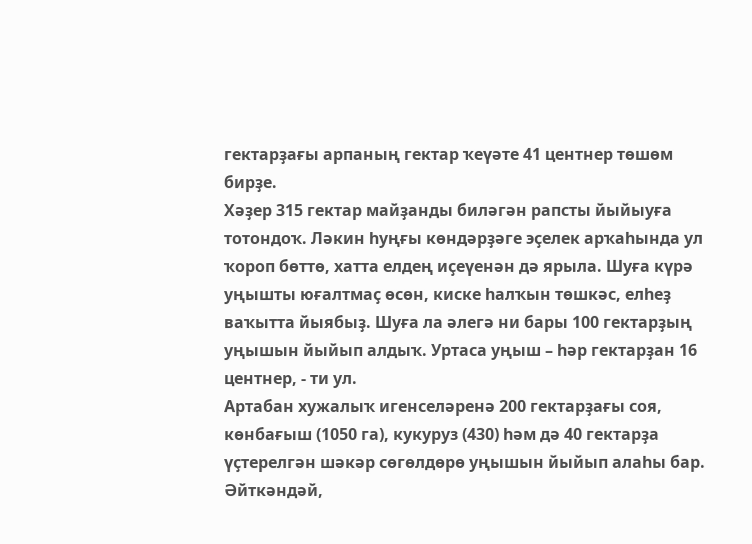гектарҙағы арпаның гектар ҡеүәте 41 центнер төшөм бирҙе.
Хәҙер 315 гектар майҙанды биләгән рапсты йыйыуға тотондоҡ. Ләкин һуңғы көндәрҙәге эҫелек арҡаһында ул ҡороп бөттө, хатта елдең иҫеүенән дә ярыла. Шуға күрә уңышты юғалтмаҫ өсөн, киске һалҡын төшкәс, елһеҙ ваҡытта йыябыҙ. Шуға ла әлегә ни бары 100 гектарҙың уңышын йыйып алдыҡ. Уртаса уңыш – һәр гектарҙан 16 центнер, - ти ул.
Артабан хужалыҡ игенселәренә 200 гектарҙағы соя, көнбағыш (1050 га), кукуруз (430) һәм дә 40 гектарҙа үҫтерелгән шәкәр сөгөлдөрө уңышын йыйып алаһы бар. Әйткәндәй,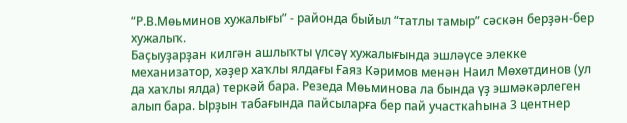“Р.В.Мөьминов хужалығы” - районда быйыл “татлы тамыр” сәскән берҙән-бер хужалыҡ.
Баҫыуҙарҙан килгән ашлыҡты үлсәү хужалығында эшләүсе элекке механизатор, хәҙер хаҡлы ялдағы Ғаяз Кәримов менән Наил Мөхөтдинов (ул да хаҡлы ялда) теркәй бара. Резеда Мөьминова ла бында үҙ эшмәкәрлеген алып бара. Ырҙын табағында пайсыларға бер пай участкаһына 3 центнер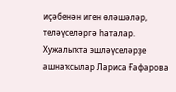иҫәбенән иген өләшәләр, теләүселәргә һаталар.
Хужалыҡта эшләүселәрҙе ашнаҡсылар Лариса Ғафарова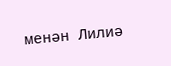менән Лилиә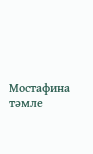Мостафина тәмле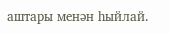аштары менән һыйлай.